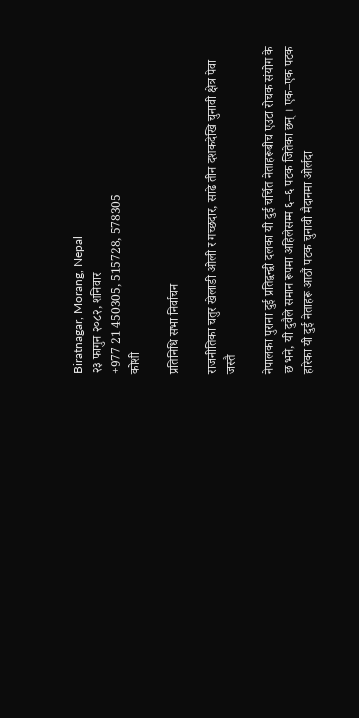Biratnagar, Morang, Nepal
२३ फागुन २०८२, शनिवार
+977 21 450305, 515728, 578305
कोशी

प्रतिनिधि सभा निर्वाचन

राजनीतिका चतुर खेलाडी ओली र गच्छदार, साढे तीन दशकदेखि चुनावी क्षेत्र पेवा जस्तै

नेपालका पुराना दुई प्रतिद्वन्द्वी दलका यी दुई चर्चित नेताहरूबीच एउटा रोचक संयोग के छ भने, यी दुवैले समान रूपमा अहिलेसम्म ६–६ पटक जितेका छन् । एक–एक पटक हारेका यी दुई नेताहरू आठौं पटक चुनावी मैदानमा ओर्लदा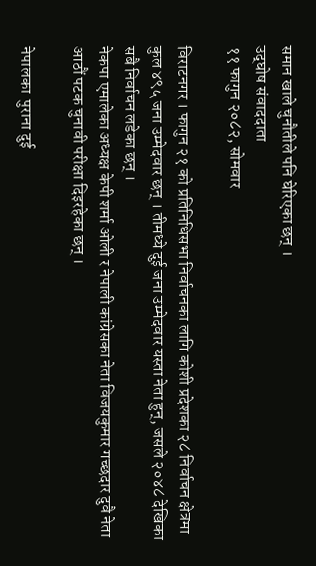समान खाले चुनौतीले पनि घेरिएका छन् ।
उद्‌घोष संवाददाता
११ फागुन २०८२, सोमवार

विराटनगर । फागुन २१ को प्रतिनिधिसभा निर्वाचनका लागि कोशी प्रदेशका २८ निर्वाचन क्षेत्रमा कुल ४९५ जना उम्मेदवार छन् । तीमध्ये दुई जना उम्मेदवार यस्ता नेता हुन्, जसले २०४८ देखिका सबै निर्वाचन लडेका छन् ।
नेकपा एमालेका अध्यक्ष केपी शर्मा ओली र नेपाली कांग्रेसका नेता विजयकुमार गच्छदार दुवै नेता आठौं पटक चुनावी परीक्षा दिइरहेका छन् ।

नेपालका  पुराना दुई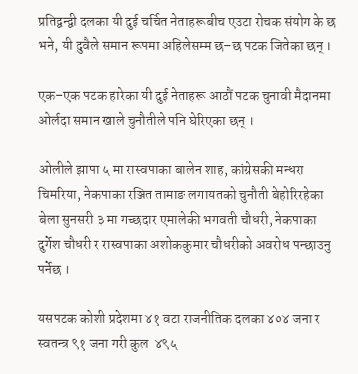प्रतिद्वन्द्वी दलका यी दुई चर्चित नेताहरूबीच एउटा रोचक संयोग के छ भने, यी दुवैले समान रूपमा अहिलेसम्म छ–छ पटक जितेका छन् ।

एक–एक पटक हारेका यी दुई नेताहरू आठौं पटक चुनावी मैदानमा ओर्लदा समान खाले चुनौतीले पनि घेरिएका छन् ।

ओलीले झापा ५ मा रास्वपाका बालेन शाह, कांग्रेसकी मन्धरा चिमरिया, नेकपाका रञ्जित तामाङ लगायतको चुनौती बेहोरिरहेका बेला सुनसरी ३ मा गच्छदार एमालेकी भगवती चौधरी, नेकपाका दुर्गेश चौधरी र रास्वपाका अशोककुमार चौधरीको अवरोध पन्छाउनु पर्नेछ ।

यसपटक कोशी प्रदेशमा ४१ वटा राजनीतिक दलका ४०४ जना र स्वतन्त्र ९१ जना गरी कुल  ४९५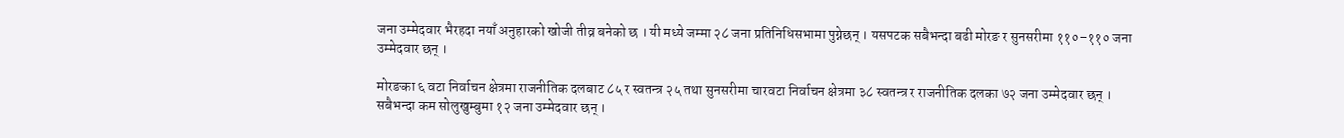जना उम्मेदवार भैरहदा नयाँ अनुहारको खोजी तीव्र बनेको छ । यी मध्ये जम्मा २८ जना प्रतिनिधिसभामा पुग्नेछन् । यसपटक सबैभन्दा बढी मोरङ र सुनसरीमा ११०–११० जना उम्मेदवार छन् ।

मोरङका ६ वटा निर्वाचन क्षेत्रमा राजनीतिक दलबाट ८५ र स्वतन्त्र २५ तथा सुनसरीमा चारवटा निर्वाचन क्षेत्रमा ३८ स्वतन्त्र र राजनीतिक दलका ७२ जना उम्मेदवार छन् । सबैभन्दा कम सोलुखुम्बुमा १२ जना उम्मेदवार छन् ।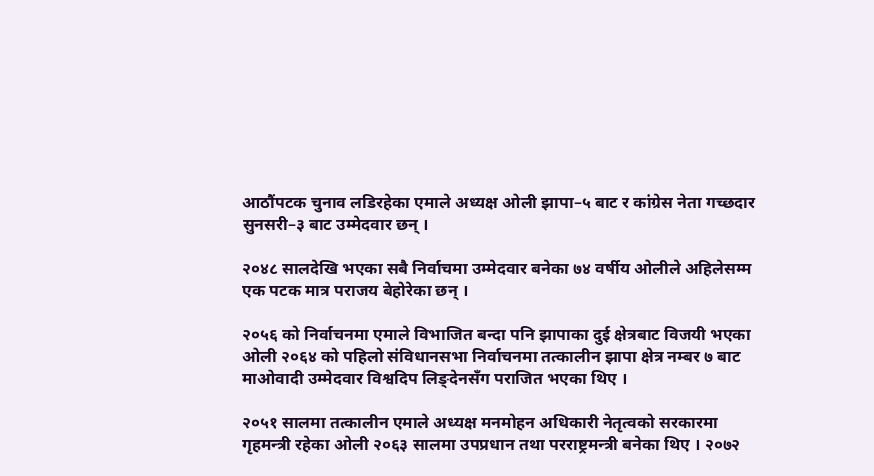आठौंपटक चुनाव लडिरहेका एमाले अध्यक्ष ओली झापा–५ बाट र कांग्रेस नेता गच्छदार सुनसरी–३ बाट उम्मेदवार छन् ।

२०४८ सालदेखि भएका सबै निर्वाचमा उम्मेदवार बनेका ७४ वर्षीय ओलीले अहिलेसम्म एक पटक मात्र पराजय बेहोरेका छन् ।

२०५६ को निर्वाचनमा एमाले विभाजित बन्दा पनि झापाका दुई क्षेत्रबाट विजयी भएका ओली २०६४ को पहिलो संविधानसभा निर्वाचनमा तत्कालीन झापा क्षेत्र नम्बर ७ बाट माओवादी उम्मेदवार विश्वदिप लिङ्देनसँग पराजित भएका थिए ।

२०५१ सालमा तत्कालीन एमाले अध्यक्ष मनमोहन अधिकारी नेतृत्वको सरकारमा गृहमन्त्री रहेका ओली २०६३ सालमा उपप्रधान तथा परराष्ट्रमन्त्री बनेका थिए । २०७२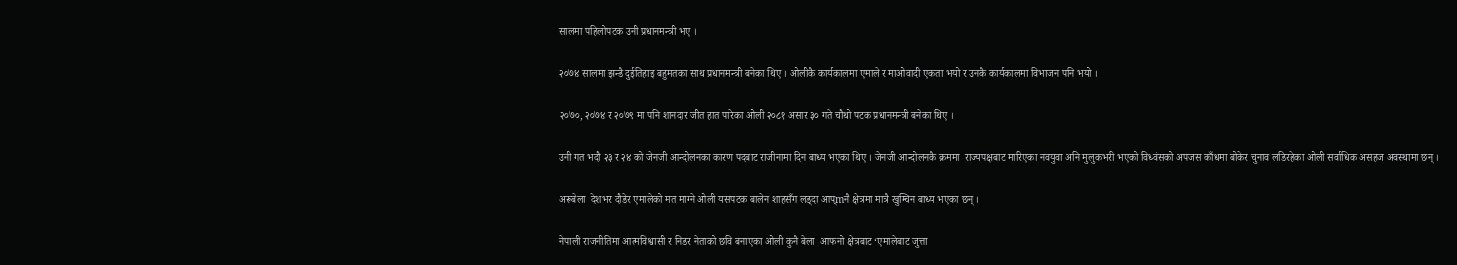सालमा पहिलोपटक उनी प्रधानमन्त्री भए ।

२०७४ सालमा झन्डै दुईतिहाइ बहुमतका साथ प्रधानमन्त्री बनेका थिए । ओलीकै कार्यकालमा एमाले र माओवादी एकता भयो र उनकै कार्यकालमा विभाजन पनि भयो ।

२०७०, २०७४ र २०७९ मा पनि शानदार जीत हात पारेका ओली २०८१ असार ३० गते चौथो पटक प्रधानमन्त्री बनेका थिए ।

उनी गत भदौ २३ र २४ को जेनजी आन्दोलनका कारण पदबाट राजीनामा दिन बाध्य भएका थिए । जेनजी आन्दोलनकै क्रममा  राज्यपक्षबाट मारिएका नवयुवा अनि मुलुकभरी भएको विध्वंसको अपजस काँधमा बोकेर चुनाव लडिरहेका ओली सर्वाधिक असहज अवस्थामा छन् ।

अरूबेला  देशभर दौडेर एमालेको मत माग्ने ओली यसपटक बालेन शाहसँग लड्दा आप्mनै क्षेत्रमा मात्रै खुम्चिन बाध्य भएका छन् ।

नेपाली राजनीतिमा आत्मविश्वासी र निडर नेताको छवि बनाएका ओली कुनै बेला  आफनो क्षेत्रबाट ‘एमालेबाट जुत्ता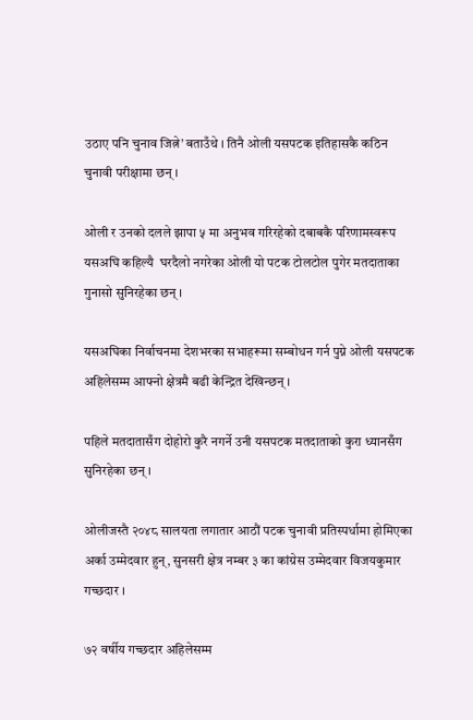उठाए पनि चुनाव जित्ने’ बताउँथे । तिनै ओली यसपटक इतिहासकै कठिन चुनावी परीक्षामा छन् ।

ओली र उनको दलले झापा ५ मा अनुभव गरिरहेको दबाबकै परिणामस्वरूप यसअघि कहिल्यै  घरदैलो नगरेका ओली यो पटक टोलटोल पुगेर मतदाताका गुनासो सुनिरहेका छन् ।

यसअघिका निर्वाचनमा देशभरका सभाहरूमा सम्बोधन गर्न पुग्ने ओली यसपटक अहिलेसम्म आफ्नो क्षेत्रमै बढी केन्द्रित देखिन्छन् ।

पहिले मतदातासँग दोहोरो कुरै नगर्ने उनी यसपटक मतदाताको कुरा ध्यानसँग सुनिरहेका छन् ।

ओलीजस्तै २०४८ सालयता लगातार आठौं पटक चुनावी प्रतिस्पर्धामा होमिएका अर्का उम्मेदवार हुन्, सुनसरी क्षेत्र नम्बर ३ का कांग्रेस उम्मेदवार विजयकुमार गच्छदार ।

७२ वर्षीय गच्छदार अहिलेसम्म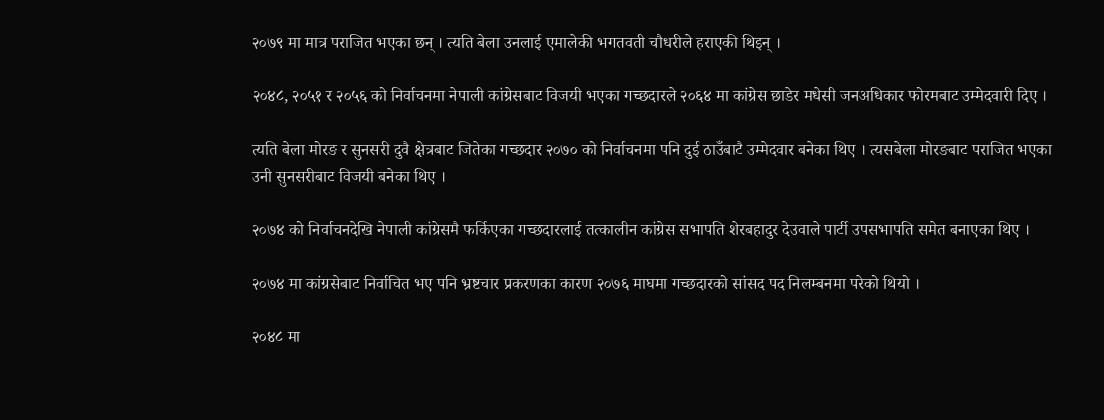२०७९ मा मात्र पराजित भएका छन् । त्यति बेला उनलाई एमालेकी भगतवती चौधरीले हराएकी थिइन् ।

२०४८, २०५१ र २०५६ को निर्वाचनमा नेपाली कांग्रेसबाट विजयी भएका गच्छदारले २०६४ मा कांग्रेस छाडेर मधेसी जनअधिकार फोरमबाट उम्मेदवारी दिए ।

त्यति बेला मोरङ र सुनसरी दुवै क्षेत्रबाट जितेका गच्छदार २०७० को निर्वाचनमा पनि दुई ठाउँबाटै उम्मेदवार बनेका थिए । त्यसबेला मोरङबाट पराजित भएका उनी सुनसरीबाट विजयी बनेका थिए ।

२०७४ को निर्वाचनदेखि नेपाली कांग्रेसमै फर्किएका गच्छदारलाई तत्कालीन कांग्रेस सभापति शेरबहादुर देउवाले पार्टी उपसभापति समेत बनाएका थिए ।

२०७४ मा कांग्रसेबाट निर्वाचित भए पनि भ्रष्टचार प्रकरणका कारण २०७६ माघमा गच्छदारको सांसद पद निलम्बनमा परेको थियो ।

२०४८ मा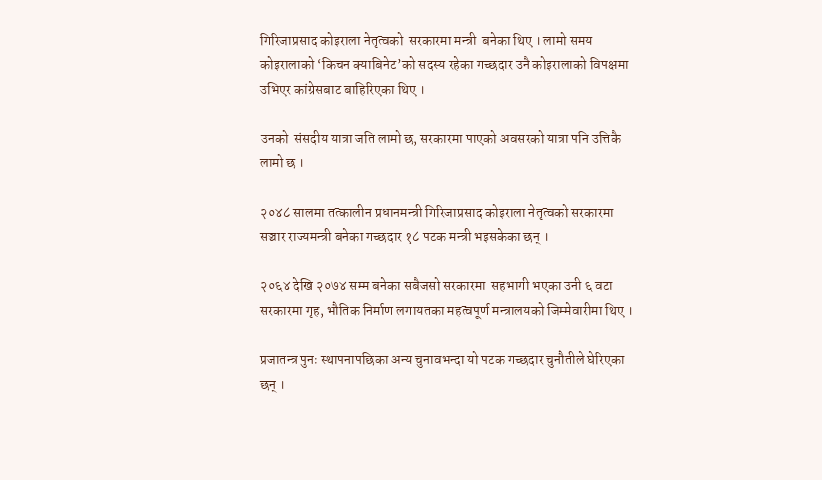गिरिजाप्रसाद कोइराला नेतृत्वको  सरकारमा मन्त्री  बनेका थिए । लामो समय कोइरालाको ‘किचन क्याबिनेट’को सदस्य रहेका गच्छदार उनै कोइरालाको विपक्षमा उभिएर कांग्रेसबाट बाहिरिएका थिए ।

उनको  संसदीय यात्रा जति लामो छ, सरकारमा पाएको अवसरको यात्रा पनि उत्तिकै लामो छ ।

२०४८ सालमा तत्कालीन प्रधानमन्त्री गिरिजाप्रसाद कोइराला नेतृत्वको सरकारमा सञ्चार राज्यमन्त्री बनेका गच्छदार १८ पटक मन्त्री भइसकेका छन् ।

२०६४ देखि २०७४ सम्म बनेका सबैजसो सरकारमा  सहभागी भएका उनी ६ वटा सरकारमा गृह, भौतिक निर्माण लगायतका महत्वपूर्ण मन्त्रालयको जिम्मेवारीमा थिए ।

प्रजातन्त्र पुनः स्थापनापछिका अन्य चुनावभन्दा यो पटक गच्छदार चुनौतीले घेरिएका छन् ।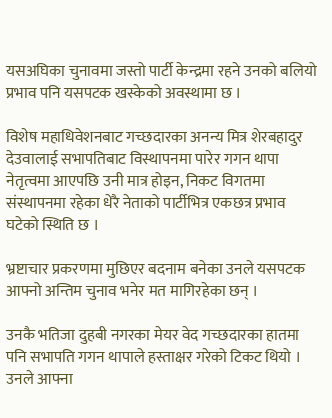यसअघिका चुनावमा जस्तो पार्टी केन्द्रमा रहने उनको बलियो प्रभाव पनि यसपटक खस्केको अवस्थामा छ ।

विशेष महाधिवेशनबाट गच्छदारका अनन्य मित्र शेरबहादुर देउवालाई सभापतिबाट विस्थापनमा पारेर गगन थापा नेतृत्वमा आएपछि उनी मात्र होइन, निकट विगतमा संस्थापनमा रहेका धेरै नेताको पार्टीभित्र एकछत्र प्रभाव घटेको स्थिति छ ।

भ्रष्टाचार प्रकरणमा मुछिएर बदनाम बनेका उनले यसपटक आफ्नो अन्तिम चुनाव भनेर मत मागिरहेका छन् ।

उनकै भतिजा दुहबी नगरका मेयर वेद गच्छदारका हातमा पनि सभापति गगन थापाले हस्ताक्षर गरेको टिकट थियो । उनले आफ्ना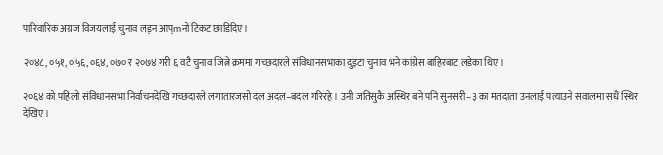पारिवारिक अग्रज विजयलाई चुनाव लड्न आप्mनो टिकट छाडिदिए ।

२०४८, ०५१, ०५६, ०६४, ०७० र २०७४ गरी ६ वटै चुनाव जित्ने क्रममा गच्छदारले संविधानसभाका दुइटा चुनाव भने कांग्रेस बाहिरबाट लडेका थिए ।

२०६४ को पहिलो संविधानसभा निर्वाचनदेखि गच्छदारले लगातारजसो दल अदल–बदल गरिरहे । उनी जतिसुकै अस्थिर बने पनि सुनसरी–३ का मतदाता उनलाई पत्याउने सवालमा सधैं स्थिर देखिए ।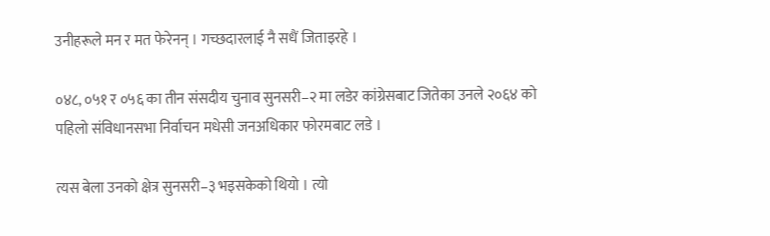उनीहरूले मन र मत फेरेनन् । गच्छदारलाई नै सधैं जिताइरहे ।

०४८, ०५१ र ०५६ का तीन संसदीय चुनाव सुनसरी–२ मा लडेर कांग्रेसबाट जितेका उनले २०६४ को पहिलो संविधानसभा निर्वाचन मधेसी जनअधिकार फोरमबाट लडे ।

त्यस बेला उनको क्षेत्र सुनसरी–३ भइसकेको थियो । त्यो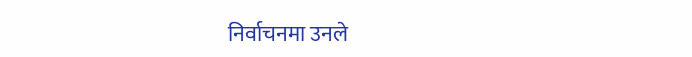निर्वाचनमा उनले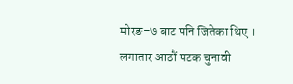मोरङ–७ बाट पनि जितेका थिए । लगातार आठौं पटक चुनावी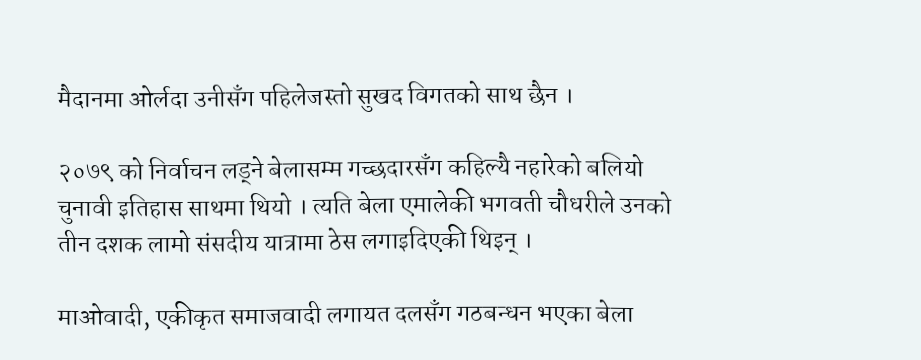मैदानमा ओर्लदा उनीसँग पहिलेजस्तो सुखद विगतको साथ छैन ।

२०७९ को निर्वाचन लड्ने बेलासम्म गच्छदारसँग कहिल्यै नहारेको बलियो चुनावी इतिहास साथमा थियो । त्यति बेला एमालेकी भगवती चौधरीले उनको तीन दशक लामो संसदीय यात्रामा ठेस लगाइदिएकी थिइन् ।

माओवादी, एकीकृत समाजवादी लगायत दलसँग गठबन्धन भएका बेला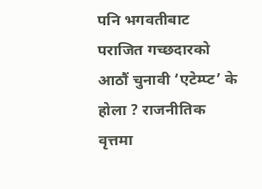पनि भगवतीबाट पराजित गच्छदारको आठौं चुनावी ‘एटेम्प्ट’ के होला ? राजनीतिक वृत्तमा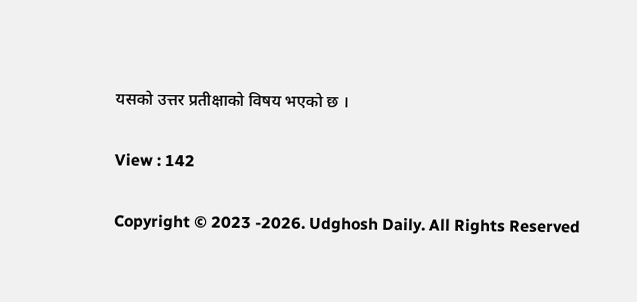यसको उत्तर प्रतीक्षाको विषय भएको छ ।

View : 142

Copyright © 2023 -2026. Udghosh Daily. All Rights Reserved